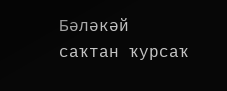Бәләкәй саҡтан ҡурсаҡ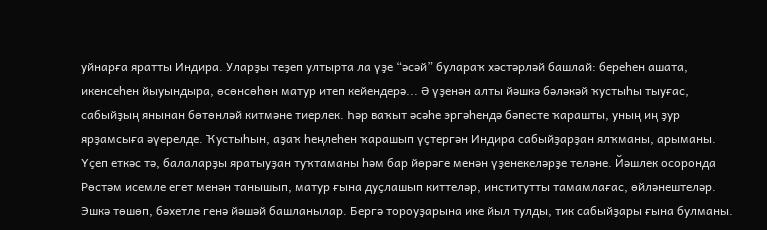уйнарға яратты Индира. Уларҙы теҙеп ултырта ла үҙе “әсәй” булараҡ хәстәрләй башлай: береһен ашата, икенсеһен йыуындыра, өсөнсөһөн матур итеп кейендерә... Ә үҙенән алты йәшкә бәләкәй ҡустыһы тыуғас, сабыйҙың янынан бөтөнләй китмәне тиерлек. Һәр ваҡыт әсәһе эргәһендә бәпесте ҡарашты, уның иң ҙур ярҙамсыға әүерелде. Ҡустыһын, аҙаҡ һеңлеһен ҡарашып үҫтергән Индира сабыйҙарҙан ялҡманы, арыманы. Үҫеп еткәс тә, балаларҙы яратыуҙан туҡтаманы һәм бар йөрәге менән үҙенекеләрҙе теләне. Йәшлек осоронда Рөстәм исемле егет менән танышып, матур ғына дуҫлашып киттеләр, институтты тамамлағас, өйләнештеләр. Эшкә төшөп, бәхетле генә йәшәй башланылар. Бергә тороуҙарына ике йыл тулды, тик сабыйҙары ғына булманы.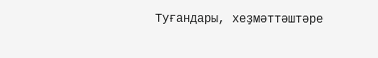Туғандары, хеҙмәттәштәре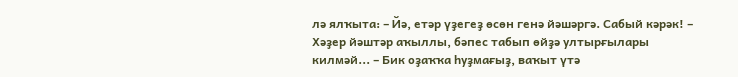лә ялҡыта: – Йә, етәр үҙегеҙ өсөн генә йәшәргә. Сабый кәрәк! – Хәҙер йәштәр аҡыллы, бәпес табып өйҙә ултырғылары килмәй... – Бик оҙаҡҡа һуҙмағыҙ, ваҡыт үтә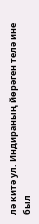лә китә ул. Индираның йөрәген телә ине был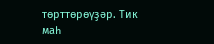төрттөрөүҙәр. Тик маһ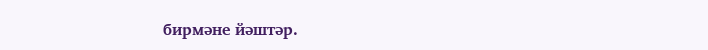бирмәне йәштәр.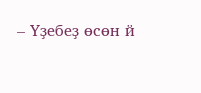– Үҙебеҙ өсөн й